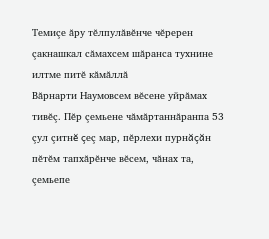Темиçе ăру тĕлпулăвĕнче чĕререн çакнашкал сăмахсем шăранса тухнине илтме питĕ кăмăллă
Вăрнарти Наумовсем вĕсене уйрăмах тивĕç. Пĕр çемьене чăмăртаннăранпа 53 çул çитнĕ çеç мар, пĕрлехи пурнăçăн пĕтĕм тапхăрĕнче вĕсем, чăнах та, çемьепе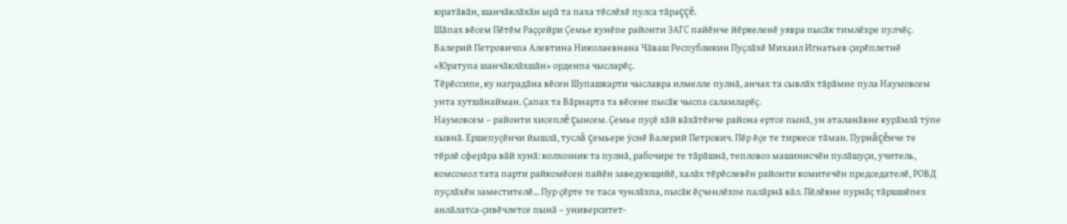юратăвăн, шанчăклăхăн ырă та паха тĕслĕхĕ пулса тăраççĕ.
Шăпах вĕсем Пĕтĕм Раççейри Çемье кунĕпе районти ЗАГС пайĕнче йĕркеленĕ уявра пысăк тимлĕхре пулчĕç. Валерий Петровичпа Алевтина Николаевнана Чăваш Республикин Пуçлăхĕ Михаил Игнатьев çирĕплетнĕ «Юратупа шанчăклăхшăн» орденпа чысларĕç.
Тĕрĕссипе, ку наградăна вĕсен Шупашкарти чыславра илмелле пулнă, анчах та сывлăх тăрăмне пула Наумовсем унта хутшăнайман. Çапах та Вăрнарта та вĕсене пысăк чыспа саламларĕç.
Наумовсем – районти хисеплĕ çынсем. Çемье пуçĕ хăй вăхăтĕнче района ертсе пынă, ун аталанăвне курăмлă тÿпе хывнă. Ершепуçĕнчи йышлă, туслă çемьере ÿснĕ Валерий Петрович. Пĕр ĕçе те тиркесе тăман. Пурнăçĕнче те тĕрлĕ сферăра вăй хунă: колхозник та пулнă, рабочире те тăрăшнă, тепловоз машинисчĕн пулăшуçи, учитель, комсомол тата парти райкомĕсен пайĕн заведующийĕ, халăх тĕрĕслевĕн районти комитечĕн председателĕ, РОВД пуçлăхĕн заместителĕ... Пур çĕрте те таса чунлăхпа, пысăк ĕçченлĕхпе палăрнă вăл. Пĕлĕвне пурнăç тăршшĕпех анлăлатса-çивĕчлетсе пынă – университет-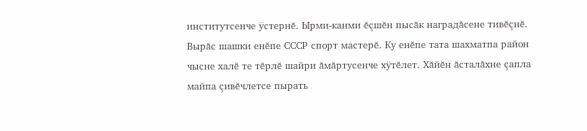институтсенче ÿстернĕ. Ырми-канми ĕçшĕн пысăк наградăсене тивĕçнĕ.
Вырăс шашки енĕпе СССР спорт мастерĕ. Ку енĕпе тата шахматпа район чысне халĕ те тĕрлĕ шайри ăмăртусенче хÿтĕлет. Хăйĕн ăсталăхне çапла майпа çивĕчлетсе пырать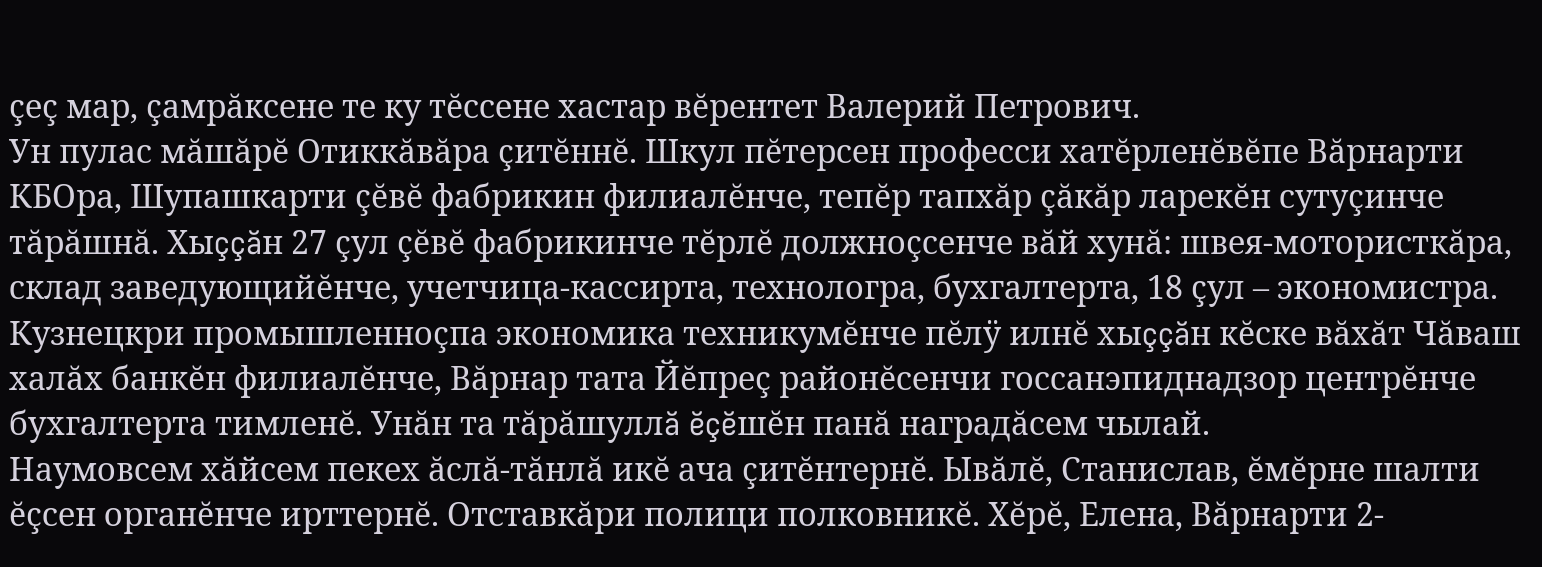çеç мар, çамрăксене те ку тĕссене хастар вĕрентет Валерий Петрович.
Ун пулас мăшăрĕ Отиккăвăра çитĕннĕ. Шкул пĕтерсен професси хатĕрленĕвĕпе Вăрнарти КБОра, Шупашкарти çĕвĕ фабрикин филиалĕнче, тепĕр тапхăр çăкăр ларекĕн сутуçинче тăрăшнă. Хыççăн 27 çул çĕвĕ фабрикинче тĕрлĕ должноçсенче вăй хунă: швея-мотористкăра, склад заведующийĕнче, учетчица-кассирта, технологра, бухгалтерта, 18 çул – экономистра. Кузнецкри промышленноçпа экономика техникумĕнче пĕлÿ илнĕ хыççăн кĕске вăхăт Чăваш халăх банкĕн филиалĕнче, Вăрнар тата Йĕпреç районĕсенчи госсанэпиднадзор центрĕнче бухгалтерта тимленĕ. Унăн та тăрăшуллă ĕçĕшĕн панă наградăсем чылай.
Наумовсем хăйсем пекех ăслă-тăнлă икĕ ача çитĕнтернĕ. Ывăлĕ, Станислав, ĕмĕрне шалти ĕçсен органĕнче ирттернĕ. Отставкăри полици полковникĕ. Хĕрĕ, Елена, Вăрнарти 2-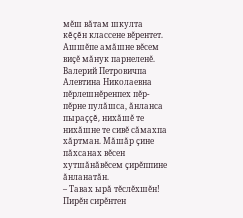мĕш вăтам шкулта кĕçĕн классене вĕрентет. Ашшĕпе амăшне вĕсем виçĕ мăнук парнеленĕ.
Валерий Петровичпа Алевтина Николаевна пĕрлешнĕренпех пĕр-пĕрне пулăшса, ăнланса пыраççĕ, нихăшĕ те нихăшне те сивĕ сăмахпа хăртман. Мăшăр çине пăхсанах вĕсен хутшăнăвĕсем çирĕппине ăнланатăн.
– Тавах ырă тĕслĕхшĕн! Пирĕн сирĕнтен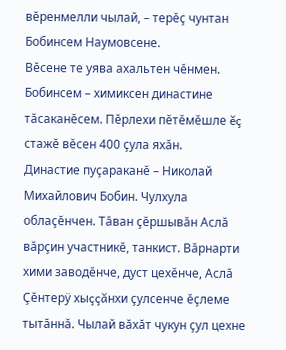вĕренмелли чылай, – терĕç чунтан Бобинсем Наумовсене.
Вĕсене те уява ахальтен чĕнмен. Бобинсем – химиксен династине тăсаканĕсем. Пĕрлехи пĕтĕмĕшле ĕç стажĕ вĕсен 400 çула яхăн.
Династие пуçараканĕ – Николай Михайлович Бобин. Чулхула облаçĕнчен. Тăван çĕршывăн Аслă вăрçин участникĕ, танкист. Вăрнарти хими заводĕнче, дуст цехĕнче, Аслă Çĕнтерÿ хыççăнхи çулсенче ĕçлеме тытăннă. Чылай вăхăт чукун çул цехне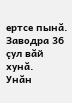ертсе пынă. Заводра 36 çул вăй хунă.
Унăн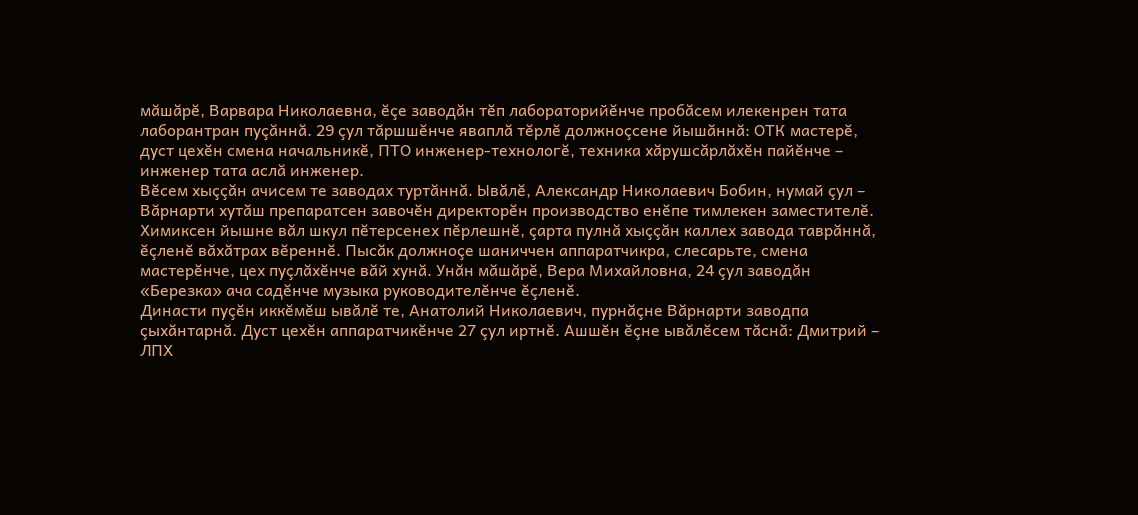мăшăрĕ, Варвара Николаевна, ĕçе заводăн тĕп лабораторийĕнче пробăсем илекенрен тата лаборантран пуçăннă. 29 çул тăршшĕнче яваплă тĕрлĕ должноçсене йышăннă: ОТК мастерĕ, дуст цехĕн смена начальникĕ, ПТО инженер-технологĕ, техника хăрушсăрлăхĕн пайĕнче – инженер тата аслă инженер.
Вĕсем хыççăн ачисем те заводах туртăннă. Ывăлĕ, Александр Николаевич Бобин, нумай çул – Вăрнарти хутăш препаратсен завочĕн директорĕн производство енĕпе тимлекен заместителĕ. Химиксен йышне вăл шкул пĕтерсенех пĕрлешнĕ, çарта пулнă хыççăн каллех завода таврăннă, ĕçленĕ вăхăтрах вĕреннĕ. Пысăк должноçе шаниччен аппаратчикра, слесарьте, смена мастерĕнче, цех пуçлăхĕнче вăй хунă. Унăн мăшăрĕ, Вера Михайловна, 24 çул заводăн «Березка» ача садĕнче музыка руководителĕнче ĕçленĕ.
Династи пуçĕн иккĕмĕш ывăлĕ те, Анатолий Николаевич, пурнăçне Вăрнарти заводпа çыхăнтарнă. Дуст цехĕн аппаратчикĕнче 27 çул иртнĕ. Ашшĕн ĕçне ывăлĕсем тăснă: Дмитрий – ЛПХ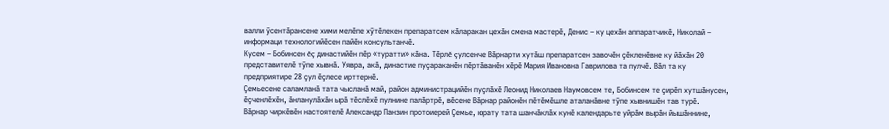валли ÿсентăрансене хими мелĕпе хÿтĕлекен препаратсем кăларакан цехăн смена мастерĕ, Денис – ку цехăн аппаратчикĕ, Николай – информаци технологийĕсен пайĕн консультанчĕ.
Кусем – Бобинсен ĕç династийĕн пĕр «туратти» кăна. Тĕрлĕ çулсенче Вăрнарти хутăш препаратсен завочĕн çĕкленĕвне ку йăхăн 20 представителĕ тÿпе хывнă. Уявра, акă, династие пуçараканĕн пĕртăванĕн хĕрĕ Мария Ивановна Гаврилова та пулчĕ. Вăл та ку предприятире 28 çул ĕçлесе ирттернĕ.
Çемьесене саламланă тата чысланă май, район администрацийĕн пуçлăхĕ Леонид Николаев Наумовсем те, Бобинсем те çирĕп хутшăнусен, ĕçченлĕхĕн, ăнланулăхăн ырă тĕслĕхĕ пулнине палăртрĕ, вĕсене Вăрнар районĕн пĕтĕмĕшле аталанăвне тÿпе хывнишĕн тав турĕ.
Вăрнар чиркĕвĕн настоятелĕ Александр Панзин протоиерей Çемье, юрату тата шанчăклăх кунĕ календарьте уйрăм вырăн йышăннине,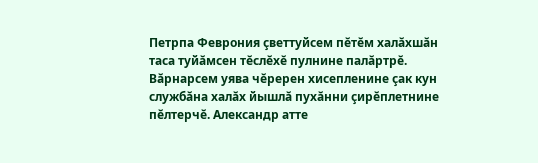Петрпа Феврония çветтуйсем пĕтĕм халăхшăн таса туйăмсен тĕслĕхĕ пулнине палăртрĕ. Вăрнарсем уява чĕререн хисепленине çак кун службăна халăх йышлă пухăнни çирĕплетнине пĕлтерчĕ. Александр атте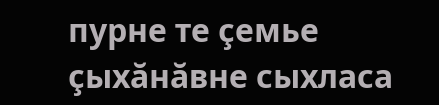пурне те çемье çыхăнăвне сыхласа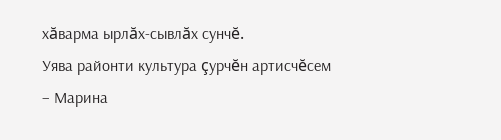хăварма ырлăх-сывлăх сунчĕ.
Уява районти культура çурчĕн артисчĕсем – Марина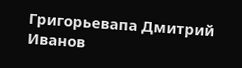Григорьевапа Дмитрий Иванов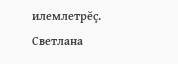илемлетрĕç.
Светлана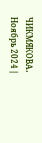ЧИКМЯКОВА.
Ноябрь 2024 |